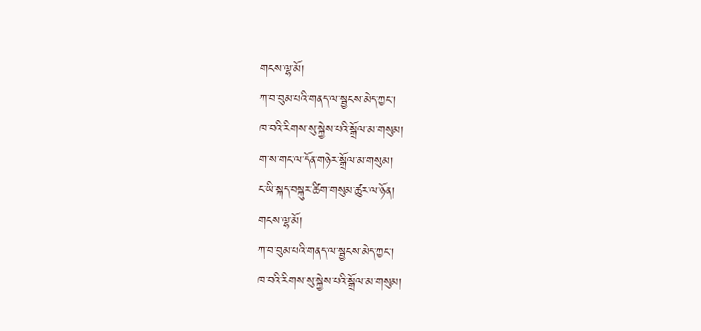གངས་ལྷ་མོ།
ཀ་བ་བུམ་པའི་གནད་ལ་སྦྱངས་མེད་ཀྱང་།
ཁ་བའི་རིགས་སུ་སྐྱེས་པའི་སྒྲོལ་མ་གསུམ།
ག་ས་གང་ལ་དོན་གཉེར་སྒྲོལ་མ་གསུམ།
ང་ཡི་སྐད་བསྐུར་ཚིག་གསུམ་ཚུར་ལ་ཉོན།
གངས་ལྷ་མོ།
ཀ་བ་བུམ་པའི་གནད་ལ་སྦྱངས་མེད་ཀྱང་།
ཁ་བའི་རིགས་སུ་སྐྱེས་པའི་སྒྲོལ་མ་གསུམ།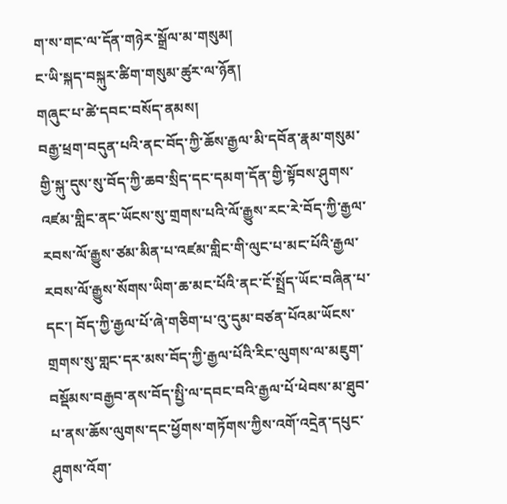ག་ས་གང་ལ་དོན་གཉེར་སྒྲོལ་མ་གསུམ།
ང་ཡི་སྐད་བསྐུར་ཚིག་གསུམ་ཚུར་ལ་ཉོན།
གཞུང་པ་ཚེ་དབང་བསོད་ནམས།
བརྒྱ་ཕྲག་བདུན་པའི་ནང་བོད་ཀྱི་ཆོས་རྒྱལ་མི་དབོན་རྣམ་གསུམ་གྱི་སྐུ་དུས་སུ་བོད་ཀྱི་ཆབ་སྲིད་དང་དམག་དོན་གྱི་སྟོབས་ཤུགས་འཛམ་གླིང་ནང་ཡོངས་སུ་གྲགས་པའི་ལོ་རྒྱུས་རང་རེ་བོད་ཀྱི་རྒྱལ་རབས་ལོ་རྒྱུས་ཙམ་མིན་པ་འཛམ་གླིང་གི་ལུང་པ་མང་པོའི་རྒྱལ་རབས་ལོ་རྒྱུས་སོགས་ཡིག་ཆ་མང་པོའི་ནང་ངོ་སྤྲོད་ཡོང་བཞིན་པ་དང་། བོད་ཀྱི་རྒྱལ་པོ་ཞེ་གཅིག་པ་འུ་དུམ་བཙན་པོའམ་ཡོངས་གྲགས་སུ་གླང་དར་མས་བོད་ཀྱི་རྒྱལ་པོའི་རིང་ལུགས་ལ་མཇུག་བསྡོམས་བརྒྱབ་ནས་བོད་སྤྱི་ལ་དབང་བའི་རྒྱལ་པོ་ཕེབས་མ་ཐུབ་པ་ནས་ཆོས་ལུགས་དང་ཕྱོགས་གཏོགས་ཀྱིས་འགོ་འདྲེན་དཔུང་ཤུགས་འོག་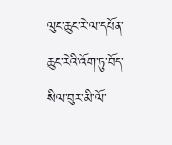ལུང་ཆུང་རེ་ལ་དཔོན་ཆུང་རེའི་འོག་ཏུ་བོད་སིལ་བུར་མི་ལོ་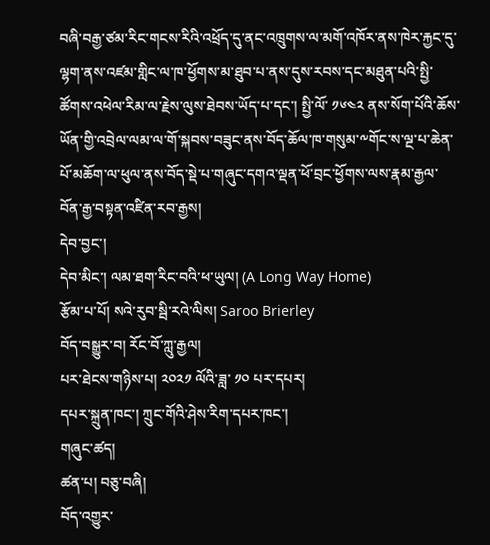བཞི་བརྒྱ་ཙམ་རིང་གངས་རིའི་འཕྲོད་དུ་ནང་འཁྲུགས་ལ་མགོ་འཁོར་ནས་ཁེར་རྐྱང་དུ་ལྷག་ནས་འཛམ་གླིང་ལ་ཁ་ཕྱོགས་མ་ཐུབ་པ་ནས་དུས་རབས་དང་མཐུན་པའི་སྤྱི་ཚོགས་འཕེལ་རིམ་ལ་རྗེས་ལུས་ཐེབས་ཡོད་པ་དང་། སྤྱི་ལོ་ ༡༦༤༢ ནས་སོག་པོའི་ཆོས་ཡོན་གྱི་འབྲེལ་ལམ་ལ་གོ་སྐབས་བཟུང་ནས་བོད་ཆོལ་ཁ་གསུམ་༸གོང་ས་ལྔ་པ་ཆེན་པོ་མཆོག་ལ་ཕུལ་ནས་བོད་སྡེ་པ་གཞུང་དགའ་ལྡན་ཕོ་བྲང་ཕྱོགས་ལས་རྣམ་རྒྱལ་
བོན་རྒྱ་བསྟན་འཛིན་རབ་རྒྱས།
དེབ་བྱང་།
དེབ་མིང་། ལམ་ཐག་རིང་བའི་ཕ་ཡུལ། (A Long Way Home)
རྩོམ་པ་པོ། སའེ་རུབ་སྦི་རའེ་ལིས། Saroo Brierley
བོད་བསྒྱུར་བ། རོང་བོ་ཀླུ་རྒྱལ།
པར་ཐེངས་གཉིས་པ། ༢༠༢༡ ལོའི་ཟླ་ ༡༠ པར་དཔར།
དཔར་སྐྲུན་ཁང་། ཀྲུང་གོའི་ཤེས་རིག་དཔར་ཁང་།
གཞུང་ཚད།
ཚན་པ། བཅུ་བཞི།
བོད་འགྱུར་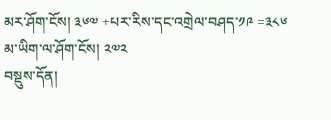མར་ཤོག་ངོས། ༣༦༧ +པར་རིས་དང་འགྲེལ་བཤད་༡༩ =༣༨༦
མ་ཡིག་ལ་ཤོག་ངོས། ༢༧༢
བསྡུས་དོན།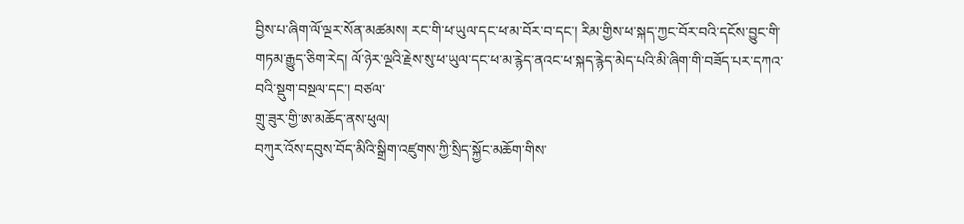བྱིས་པ་ཞིག་ལོ་ལྔར་སོན་མཚམས། རང་གི་ཕ་ཡུལ་དང་ཕ་མ་བོར་བ་དང་། རིམ་གྱིས་ཕ་སྐད་ཀྱང་བོར་བའི་དངོས་བྱུང་གི་གཏམ་རྒྱུད་ཅིག་རེད། ལོ་ཉེར་ལྔའི་རྗེས་སུ་ཕ་ཡུལ་དང་ཕ་མ་རྙེད་ནའང་ཕ་སྐད་རྙེད་མེད་པའི་མི་ཞིག་གི་བཟོད་པར་དཀའ་བའི་སྡུག་བསྔལ་དང་། བཙལ་
གྲུ་ཟུར་གྱི་ཨ་མཆོད་ནས་ཕུལ།
བཀུར་འོས་དབུས་བོད་མིའི་སྒྲིག་འཛུགས་ཀྱི་སྲིད་སྐྱོང་མཆོག་གིས་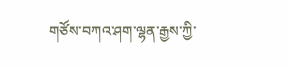གཙོས་བཀའ་ཤག་ལྷན་རྒྱས་ཀྱི་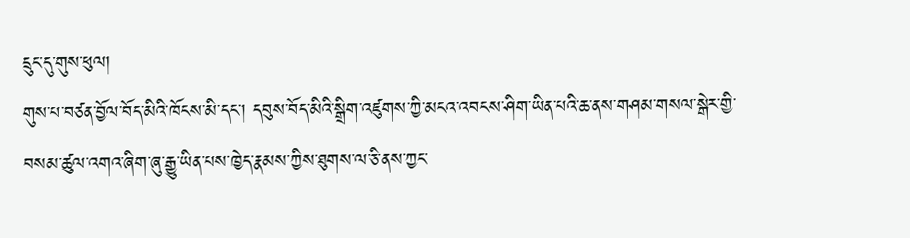དྲུང་དུ་གུས་ཕུལ།
གུས་པ་བཙན་བྱོལ་བོད་མིའི་ཁོངས་མི་དང་། དབུས་བོད་མིའི་སྒྲིག་འཛུགས་ཀྱི་མངའ་འབངས་ཤིག་ཡིན་པའི་ཆ་ནས་གཤམ་གསལ་སྒེར་གྱི་བསམ་ཚུལ་འགའ་ཞིག་ཞུ་རྒྱུ་ཡིན་པས་ཁྱེད་རྣམས་ཀྱིས་ཐུགས་ལ་ཅི་ནས་ཀྱང་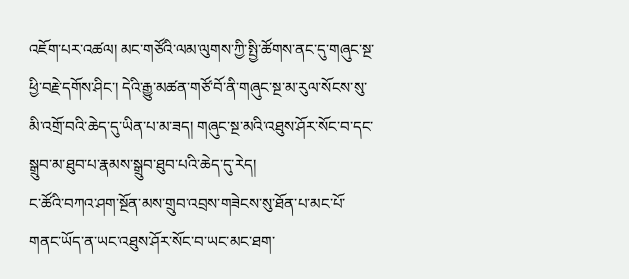འཇོག་པར་འཚལ། མང་གཙོའི་ལམ་ལུགས་ཀྱི་སྤྱི་ཚོགས་ནང་དུ་གཞུང་སྔ་ཕྱི་བརྗེ་དགོས་ཤིང་། དེའི་རྒྱུ་མཚན་གཙོ་བོ་ནི་གཞུང་སྔ་མ་རུལ་སོངས་སུ་མི་འགྲོ་བའི་ཆེད་དུ་ཡིན་པ་མ་ཟད། གཞུང་སྔ་མའི་འཐུས་ཤོར་སོང་བ་དང་སྒྲུབ་མ་ཐུབ་པ་རྣམས་སྒྲུབ་ཐུབ་པའི་ཆེད་དུ་རེད།
ང་ཚོའི་བཀའ་ཤག་སྔོན་མས་གྲུབ་འབྲས་གཟེངས་སུ་ཐོན་པ་མང་པོ་གནང་ཡོད་ན་ཡང་འཐུས་ཤོར་སོང་བ་ཡང་མང་ཐག་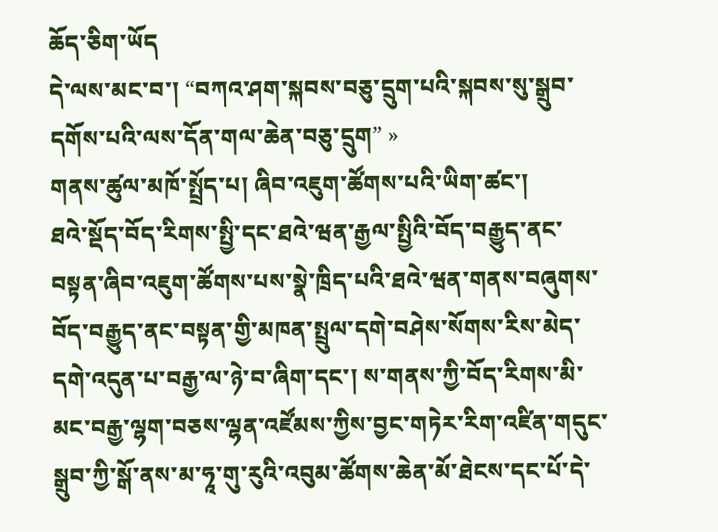ཆོད་ཅིག་ཡོད
དེ་ལས་མང་བ་། “བཀའ་ཤག་སྐབས་བཅུ་དྲུག་པའི་སྐབས་སུ་སྒྲུབ་དགོས་པའི་ལས་དོན་གལ་ཆེན་བཅུ་དྲུག” »
གནས་ཚུལ་མཁོ་སྤྲོད་པ། ཞིབ་འཇུག་ཚོགས་པའི་ཡིག་ཚང་།
ཐའེ་སྡོད་བོད་རིགས་སྤྱི་དང་ཐའེ་ཝན་རྒྱལ་སྤྱིའི་བོད་བརྒྱུད་ནང་བསྟན་ཞིབ་འཇུག་ཚོགས་པས་སྣེ་ཁྲིད་པའི་ཐའེ་ཝན་གནས་བཞུགས་བོད་བརྒྱུད་ནང་བསྟན་གྱི་མཁན་སྤྲུལ་དགེ་བཤེས་སོགས་རིས་མེད་དགེ་འདུན་པ་བརྒྱ་ལ་ཉེ་བ་ཞིག་དང་། ས་གནས་ཀྱི་བོད་རིགས་མི་མང་བརྒྱ་ལྷག་བཅས་ལྷན་འཛོམས་ཀྱིས་བྱང་གཏེར་རིག་འཛིན་གདུང་སྒྲུབ་ཀྱི་སྒོ་ནས་མ་ཧཱ་གུ་རུའི་འབུམ་ཚོགས་ཆེན་མོ་ཐེངས་དང་པོ་དེ་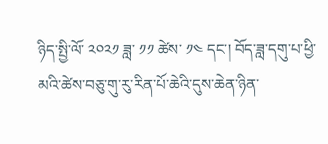ཉིད་སྤྱི་ལོ་ ༢༠༢༡ ཟླ་ ༡༡ ཚེས་ ༡༤ དང་། བོད་ཟླ་དགུ་པ་ཕྱི་མའི་ཚེས་བཅུ་གུ་རུ་རིན་པོ་ཆེའི་དུས་ཆེན་ཉིན་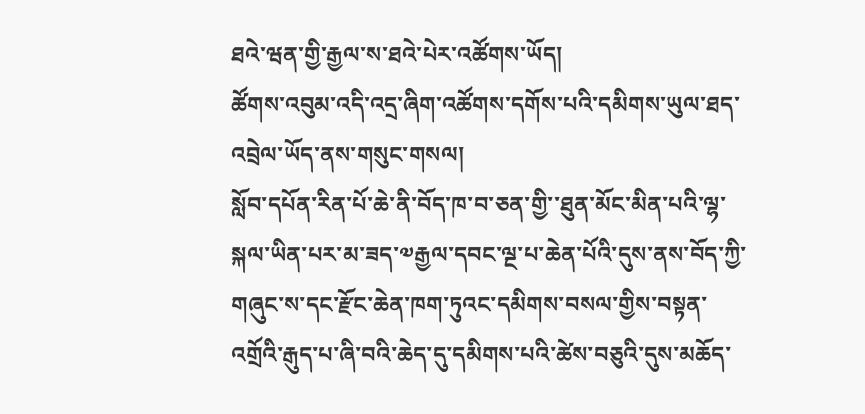ཐའེ་ཝན་གྱི་རྒྱལ་ས་ཐའེ་པེར་འཚོགས་ཡོད།
ཚོགས་འབུམ་འདི་འདྲ་ཞིག་འཚོགས་དགོས་པའི་དམིགས་ཡུལ་ཐད་འབྲེལ་ཡོད་ནས་གསུང་གསལ།
སློབ་དཔོན་རིན་པོ་ཆེ་ནི་བོད་ཁ་བ་ཅན་གྱི་་ཐུན་མོང་མིན་པའི་ལྷ་སྐལ་ཡིན་པར་མ་ཟད་༧རྒྱལ་དབང་ལྔ་པ་ཆེན་པོའི་དུས་ནས་བོད་ཀྱི་གཞུང་ས་དང་རྫོང་ཆེན་ཁག་ཏུའང་དམིགས་བསལ་གྱིས་བསྟན་འགྲོའི་རྒུད་པ་ཞི་བའི་ཆེད་དུ་དམིགས་པའི་ཚེས་བཅུའི་དུས་མཆོད་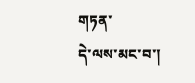གཏན་
དེ་ལས་མང་བ་།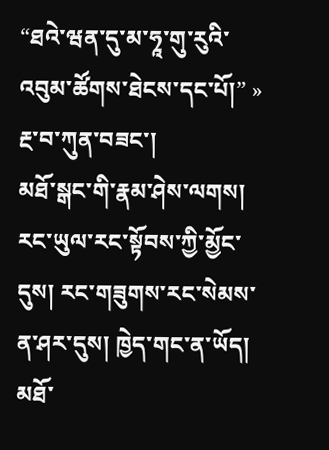“ཐའེ་ཝན་དུ་མ་ཧཱ་གུ་རུའི་འབུམ་ཚོགས་ཐེངས་དང་པོ།” »
རྔ་བ་ཀུན་བཟང་།
མཐོ་སྒང་གི་རྣམ་ཤེས་ལགས། རང་ཡུལ་རང་སྟོབས་ཀྱི་མྱོང་དུས། རང་གཟུགས་རང་སེམས་ན་ཤར་དུས། ཁྱེད་གང་ན་ཡོད། མཐོ་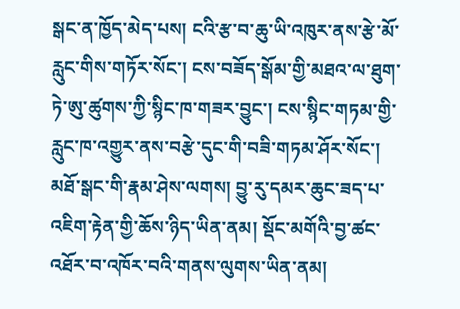སྒང་ན་ཁྱོད་མེད་པས། ངའི་རྩ་བ་ཆུ་ཡི་འཁུར་ནས་རྩེ་མོ་རླུང་གིས་གཏོར་སོང་། ངས་བཟོད་སྒོམ་གྱི་མཐའ་ལ་ཐུག་ཏེ་ཨུ་ཚུགས་ཀྱི་སྙིང་ཁ་གཟར་བྱུང་། ངས་སྙིང་གཏམ་གྱི་རླུང་ཁ་འགྱུར་ནས་བརྩེ་དུང་གི་བཟི་གཏམ་ཤོར་སོང་།
མཐོ་སྒང་གི་རྣམ་ཤེས་ལགས། བྱུ་རུ་དམར་ཆུང་ཟད་པ་འཇིག་རྟེན་གྱི་ཆོས་ཉིད་ཡིན་ནམ། སྡོང་མགོའི་བྱ་ཚང་འཐོར་བ་འཁོར་བའི་གནས་ལུགས་ཡིན་ནམ།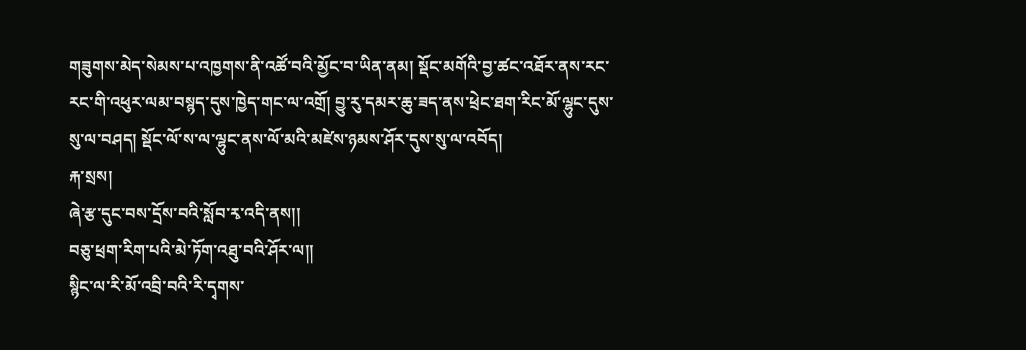གཟུགས་མེད་སེམས་པ་འཁྱགས་ནི་འཚོ་བའི་མྱོང་བ་ཡིན་ནམ། སྡོང་མགོའི་བྱ་ཚང་འཐོར་ནས་རང་རང་གི་འཕུར་ལམ་བསྙད་དུས་ཁྱེད་གང་ལ་འགྲོ། བྱུ་རུ་དམར་ཆུ་ཟད་ནས་ཕྲེང་ཐག་རིང་མོ་ལྷུང་དུས་སུ་ལ་བཤད། སྡོང་ལོ་ས་ལ་ལྷུང་ནས་ལོ་མའི་མཛེས་ཉམས་ཤོར་དུས་སུ་ལ་འབོད།
རྐ་སྲས།
ཞེ་རྩ་དུང་བས་དྲོས་བའི་སློབ་རྭ་འདི་ནས།།
བཅུ་ཕྲག་རིག་པའི་མེ་ཏོག་འཐུ་བའི་ཤོར་ལ།།
སྙིང་ལ་རི་མོ་འབྲི་བའི་རི་དྭགས་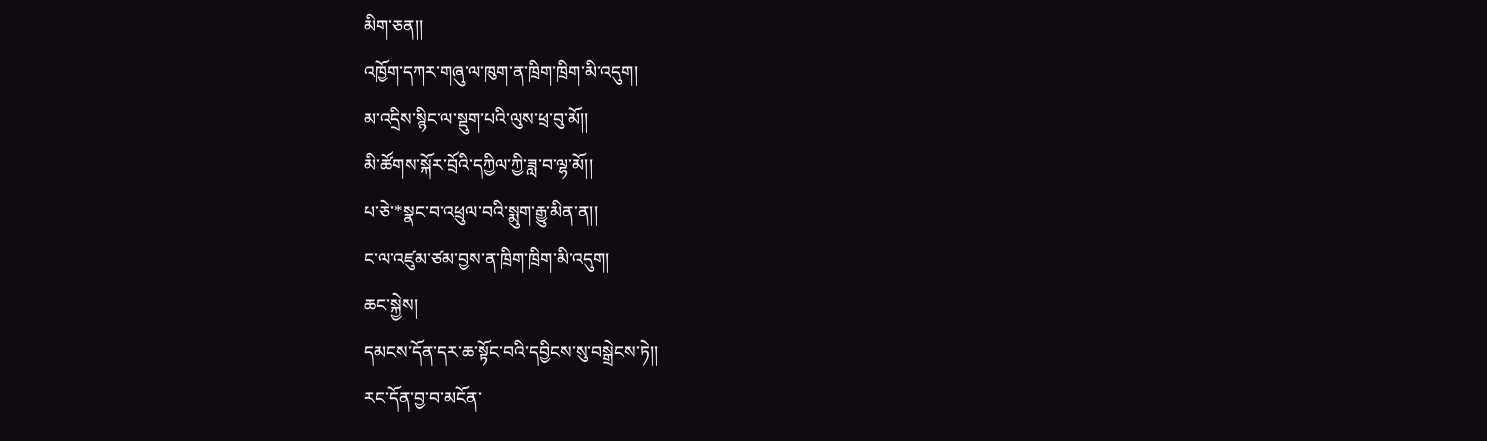མིག་ཅན།།
འཁྱོག་དཀར་གཞུ་ལ་ཁུག་ན་ཁྲིག་ཁྲིག་མི་འདུག།
མ་འདྲིས་སྙིང་ལ་སྡུག་པའི་ལུས་ཕྲ་བུ་མོ།།
མི་ཚོགས་སྐོར་བྲོའི་དཀྱིལ་ཀྱི་ཟླ་བ་ལྷ་མོ།།
པ་ཅེ་*སྣང་བ་འཕྲུལ་བའི་སྨུག་རྒྱུ་མིན་ན།།
ང་ལ་འཛུམ་ཙམ་བྱས་ན་ཁྲིག་ཁྲིག་མི་འདུག།
ཆང་སྐྱེས།
དམངས་དོན་དར་ཆ་སྟོང་བའི་དབྱིངས་སུ་བསྒྲེངས་ཏེ།།
རང་དོན་བྱ་བ་མངོན་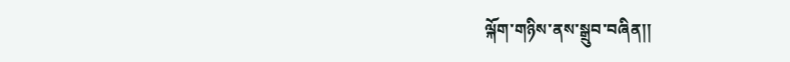ལྐོག་གཉིས་ནས་སྒྲུབ་བཞིན།།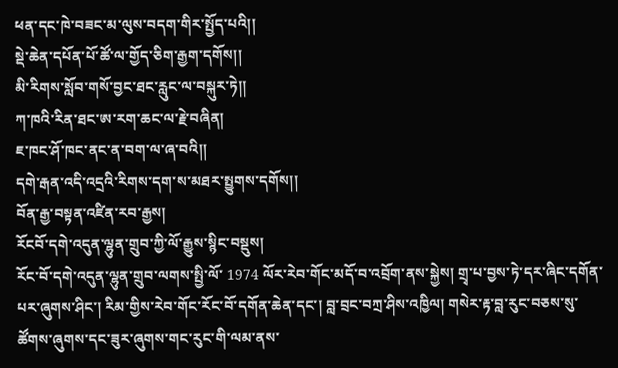ཕན་དང་ཁེ་བཟང་མ་ལུས་བདག་གིར་སྤྱོད་པའི།།
སྡེ་ཆེན་དཔོན་པོ་ཚོ་ལ་གྱོད་ཅིག་རྒྱག་དགོས།།
མི་རིགས་སློབ་གསོ་བྱང་ཐང་རླུང་ལ་བསྐུར་ཏེ།།
ཀ་ཁའི་རིན་ཐང་ཨ་རག་ཆང་ལ་རྗེ་བཞིན།
ཇ་ཁང་ཤོ་ཁང་ནང་ན་བག་ལ་ཞ་བའི།།
དགེ་རྒན་འདི་འདྲའི་རིགས་དག་ས་མཐར་སྤྱུགས་དགོས།།
བོན་རྒྱ་བསྟན་འཛིན་རབ་རྒྱས།
རོངབོ་དགེ་འདུན་ལྷུན་གྲུབ་ཀྱི་ལོ་རྒྱུས་སྙིང་བསྡུས།
རོང་བོ་དགེ་འདུན་ལྷུན་གྲུབ་ལགས་སྤྱི་ལོ་ 1974 ལོར་རེབ་གོང་མདོ་བ་འབྲོག་ནས་སྐྱེས། གྲྭ་པ་བྱས་ཏེ་དར་ཞིང་དགོན་པར་ཞུགས་ཤིང་། རིམ་གྱིས་རེབ་གོང་རོང་བོ་དགོན་ཆེན་དང་། བླ་བྲང་བཀྲ་ཤིས་འཁྱིལ། གསེར་རྟ་བླ་རུང་བཅས་སུ་ཚོགས་ཞུགས་དང་ཟུར་ཞུགས་གང་རུང་གི་ལམ་ནས་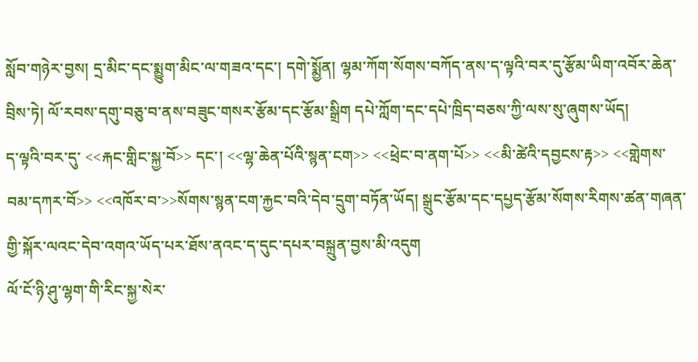སློབ་གཉེར་བྱས། དྲ་མིང་དང་སྨྱུག་མིང་ལ་གཟའ་དང་། དགེ་སྨྱོན། ལྷམ་ཀོག་སོགས་བཀོད་ནས་ད་ལྟའི་བར་དུ་རྩོམ་ཡིག་འབོར་ཆེན་བྲིས་ཏེ། ལོ་རབས་དགུ་བཅུ་བ་ནས་བཟུང་གསར་རྩོམ་དང་རྩོམ་སྒྲིག དཔེ་ཀློག་དང་དཔེ་ཁྲིད་བཅས་ཀྱི་ལས་སུ་ཞུགས་ཡོད།
ད་ལྟའི་བར་དུ་ <<རྐང་གླིང་སྐྱ་བོ>> དང་། <<ལྷ་ཆེན་པོའི་སྙན་ངག>> <<ཕྲེང་བ་ནག་པོ>> <<མི་ཚེའི་དབྱངས་རྟ>> <<གླེགས་བམ་དཀར་བོ>> <<འཁོར་བ་>>སོགས་སྙན་ངག་རྐྱང་བའི་དེབ་དྲུག་བཏོན་ཡོད། སྒྲུང་རྩོམ་དང་དཔྱད་རྩོམ་སོགས་རིགས་ཚན་གཞན་གྱི་སྐོར་ལའང་དེབ་འགའ་ཡོད་པར་ཐོས་ནའང་ད་དུང་དཔར་བསྐྲུན་བྱས་མི་འདུག
ལོ་ངོ་ཉི་ཤུ་ལྷག་གི་རིང་སྐྱ་སེར་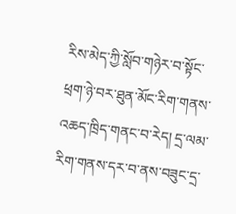རིས་མེད་ཀྱི་སློབ་གཉེར་བ་སྟོང་ཕྲག་ཉེ་བར་ཐུན་མོང་རིག་གནས་འཆད་ཁྲིད་གནང་བ་རེད། དྲ་ལམ་རིག་གནས་དར་བ་ནས་བཟུང་དྲ་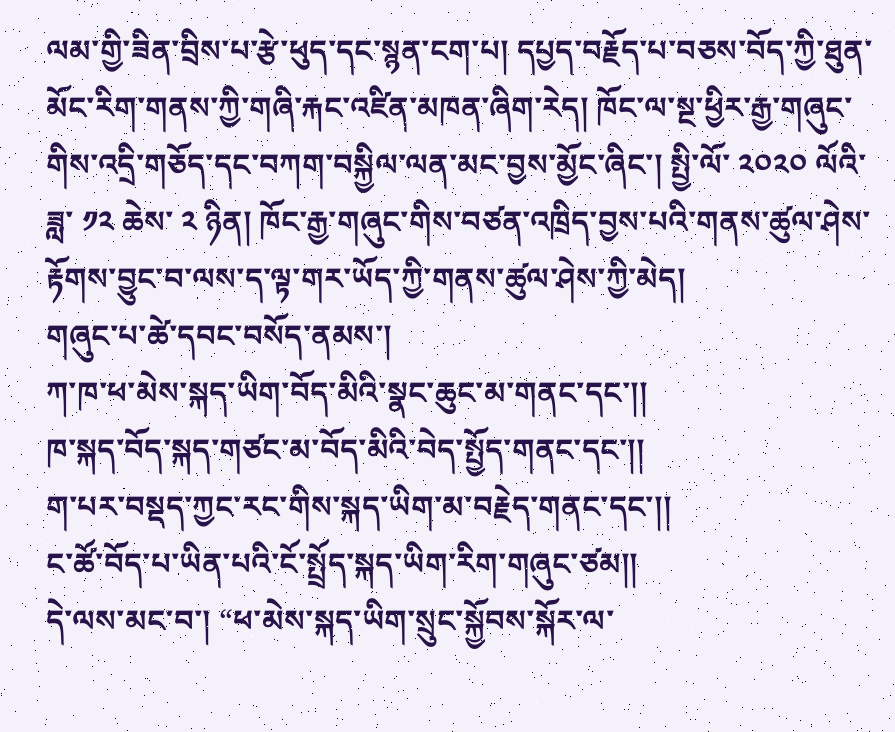ལམ་གྱི་ཟིན་བྲིས་པ་རྩེ་ཕུད་དང་སྙན་ངག་པ། དཔྱད་བརྗོད་པ་བཅས་བོད་ཀྱི་ཐུན་མོང་རིག་གནས་ཀྱི་གཞི་རྐང་འཛིན་མཁན་ཞིག་རེད། ཁོང་ལ་སྔ་ཕྱིར་རྒྱ་གཞུང་གིས་འདྲི་གཅོད་དང་བཀག་བསྐྱིལ་ལན་མང་བྱས་མྱོང་ཞིང་། སྤྱི་ལོ་ ༢༠༢༠ ལོའི་ཟླ་ ༡༢ ཆེས་ ༢ ཉིན། ཁོང་རྒྱ་གཞུང་གིས་བཙན་འཁྲིད་བྱས་པའི་གནས་ཚུལ་ཤེས་རྟོགས་བྱུང་བ་ལས་ད་ལྟ་གར་ཡོད་ཀྱི་གནས་ཚུལ་ཤེས་ཀྱི་མེད།
གཞུང་པ་ཚེ་དབང་བསོད་ནམས་།
ཀ་ཁ་ཕ་མེས་སྐད་ཡིག་བོད་མིའི་སྣང་ཆུང་མ་གནང་དང་།།
ཁ་སྐད་བོད་སྐད་གཙང་མ་བོད་མིའི་བེད་སྤྱོད་གནང་དང་།།
ག་པར་བསྡད་ཀྱང་རང་གིས་སྐད་ཡིག་མ་བརྗེད་གནང་དང་།།
ང་ཚོ་བོད་པ་ཡིན་པའི་ངོ་སྤྲོད་སྐད་ཡིག་རིག་གཞུང་ཙམ།།
དེ་ལས་མང་བ་། “ཕ་མེས་སྐད་ཡིག་སྲུང་སྐྱོབས་སྐོར་ལ་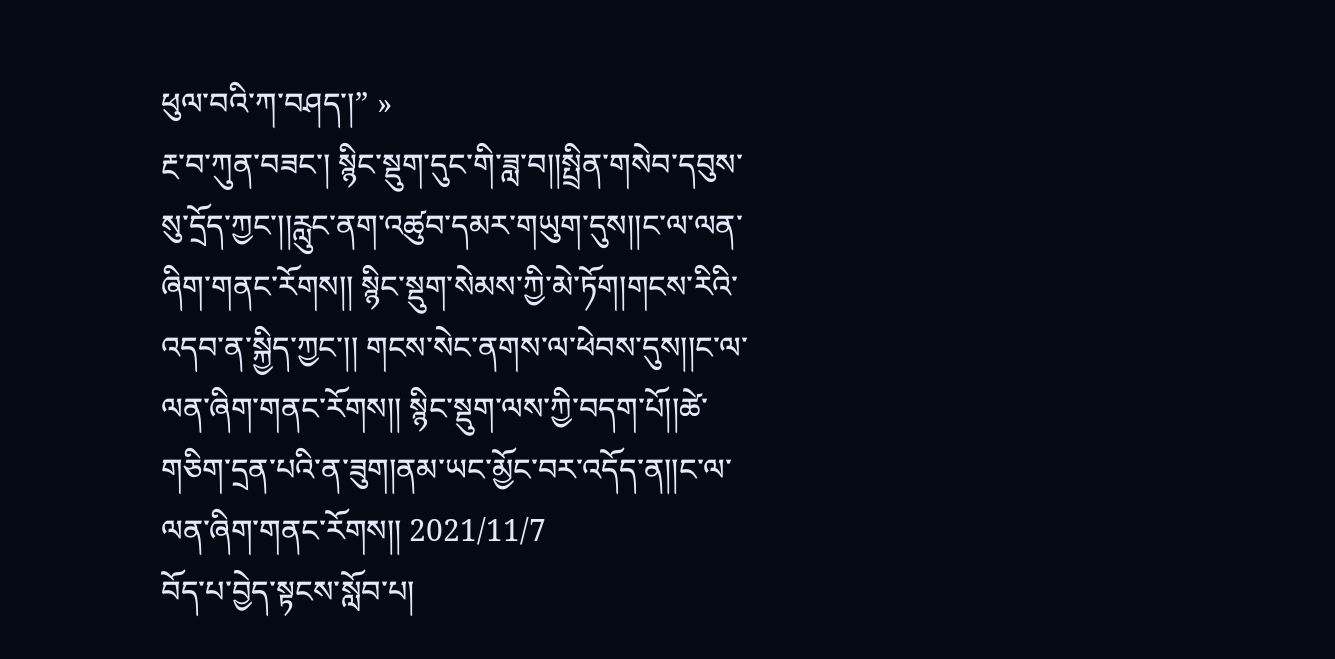ཕུལ་བའི་ཀ་བཤད་།” »
རྔ་བ་ཀུན་བཟང་། སྙིང་སྡུག་དུང་གི་ཟླ་བ།།སྤྲིན་གསེབ་དབུས་སུ་དྲོད་ཀྱང་།།རླུང་ནག་འཚུབ་དམར་གཡུག་དུས།།ང་ལ་ལན་ཞིག་གནང་རོགས།། སྙིང་སྡུག་སེམས་ཀྱི་མེ་ཏོག།གངས་རིའི་འདབ་ན་སྐྱིད་ཀྱང་།། གངས་སེང་ནགས་ལ་ཕེབས་དུས།།ང་ལ་ལན་ཞིག་གནང་རོགས།། སྙིང་སྡུག་ལས་ཀྱི་བདག་པོ།།ཚེ་གཅིག་དྲན་པའི་ན་ཟུག།ནམ་ཡང་མྱོང་བར་འདོད་ན།།ང་ལ་ལན་ཞིག་གནང་རོགས།། 2021/11/7
བོད་པ་བྱེད་སྟངས་སློབ་པ།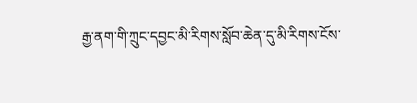རྒྱ་ནག་གི་ཀྲུང་དབྱང་མི་རིགས་སློབ་ཆེན་དུ་མི་རིགས་ངོས་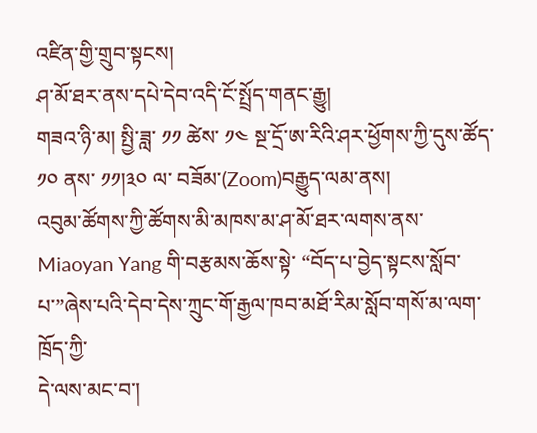འཛིན་གྱི་གྲུབ་སྟངས།
ཤ་མོ་ཐར་ནས་དཔེ་དེབ་འདི་ངོ་སྤྲོད་གནང་རྒྱུ།
གཟའ་ཉི་མ། སྤྱི་ཟླ་ ༡༡ ཚེས་ ༡༤ སྔ་དྲོ་ཨ་རིའི་ཤར་ཕྱོགས་ཀྱི་དུས་ཚོད་༡༠ ནས་ ༡༡།༣༠ ལ་ བཟོམ་(Zoom)བརྒྱུད་ལམ་ནས།
འབུམ་ཚོགས་ཀྱི་ཚོགས་མི་མཁས་མ་ཤ་མོ་ཐར་ལགས་ནས་ Miaoyan Yang གི་བརྩམས་ཆོས་སྟེ་ “བོད་པ་བྱེད་སྟངས་སློབ་པ་”ཞེས་པའི་དེབ་དེས་ཀྲུང་གོ་རྒྱལ་ཁབ་མཐོ་རིམ་སློབ་གསོ་མ་ལག་ཁྲོད་ཀྱི་
དེ་ལས་མང་བ་།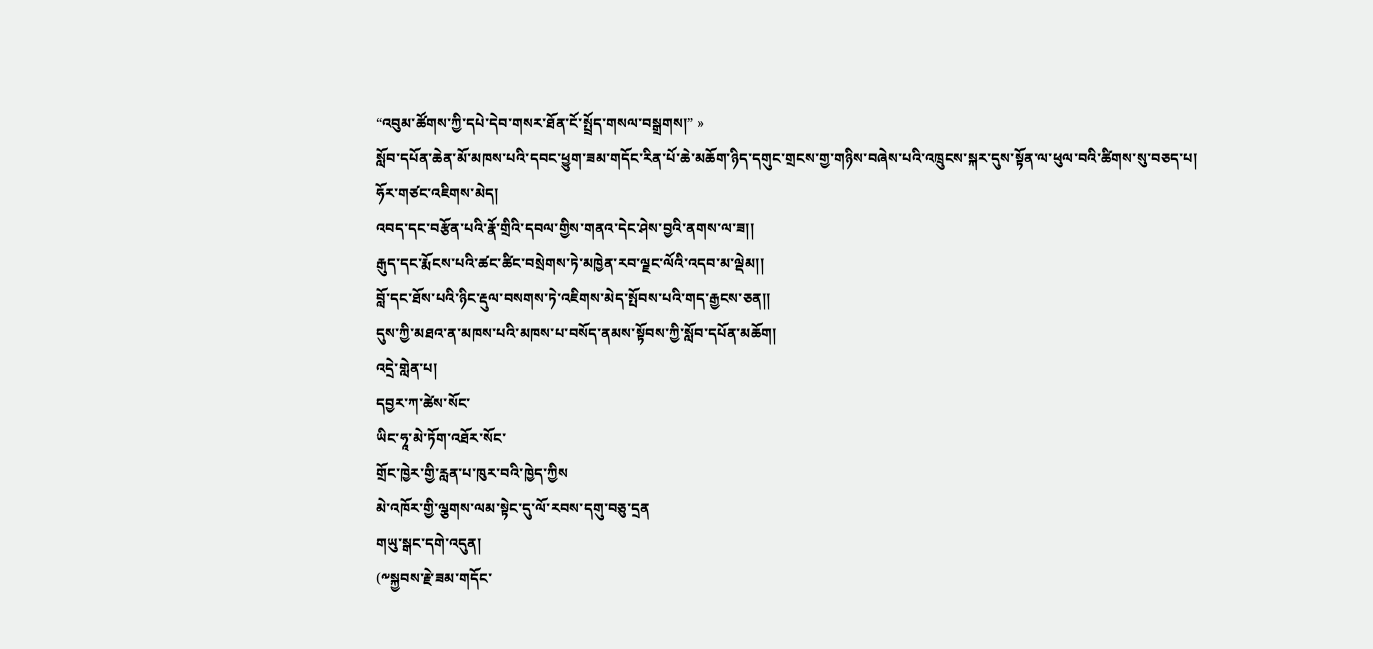“འབུམ་ཚོགས་ཀྱི་དཔེ་དེབ་གསར་ཐོན་ངོ་སྤྲོད་གསལ་བསྒྲགས།” »
སློབ་དཔོན་ཆེན་མོ་མཁས་པའི་དབང་ཕྱུག་ཟམ་གདོང་རིན་པོ་ཆེ་མཆོག་ཉིད་དགུང་གྲངས་གྱ་གཉིས་བཞེས་པའི་འཁྲུངས་སྐར་དུས་སྟོན་ལ་ཕུལ་བའི་ཚིགས་སུ་བཅད་པ།
ཧོར་གཙང་འཇིགས་མེད།
འབད་དང་བརྩོན་པའི་རྣོ་གྲིའི་དབལ་གྱིས་གནའ་དེང་ཤེས་བྱའི་ནགས་ལ་ཟ།།
རྒུད་དང་རྨོངས་པའི་ཚང་ཚིང་བསྲེགས་ཏེ་མཁྱེན་རབ་ལྗང་ལོའི་འདབ་མ་ལྡེམ།།
བློ་དང་ཐོས་པའི་ཉིང་རྡུལ་བསགས་ཏེ་འཇིགས་མེད་སྤོབས་པའི་གད་རྒྱངས་ཅན།།
དུས་ཀྱི་མཐའ་ན་མཁས་པའི་མཁས་པ་བསོད་ནམས་སྟོབས་ཀྱི་སློབ་དཔོན་མཆོག།
འདྲེ་གླེན་པ།
དབྱར་ཀ་ཚེས་སོང་
ཡིང་ཧཱ་མེ་ཏོག་འཐོར་སོང་
གྲོང་ཁྱེར་གྱི་རླན་པ་ཁུར་བའི་ཁྱེད་ཀྱིས
མེ་འཁོར་གྱི་ལྕགས་ལམ་སྟེང་དུ་ལོ་རབས་དགུ་བཅུ་དྲན
གཡུ་སྒང་དགེ་འདུན།
(༸སྐྱབས་རྗེ་ཟམ་གདོང་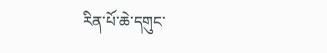རིན་པོ་ཆེ་དགུང་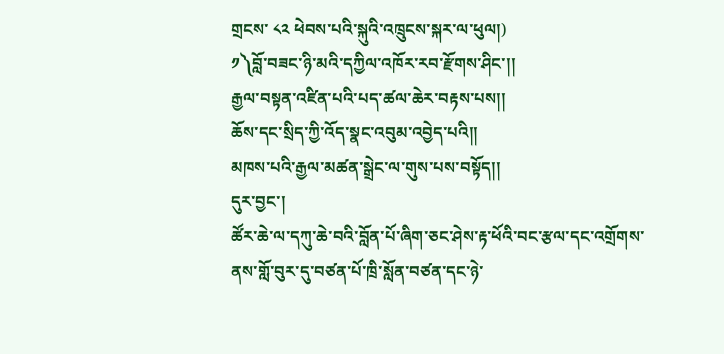གྲངས་ ༨༢ ཕེབས་པའི་སྐུའི་འཁྲུངས་སྐར་ལ་ཕུལ།)
༡༽བློ་བཟང་ཉི་མའི་དཀྱིལ་འཁོར་རབ་རྫོགས་ཤིང་།།
རྒྱལ་བསྟན་འཛིན་པའི་པད་ཚལ་ཆེར་བརྟས་པས།།
ཆོས་དང་སྲིད་ཀྱི་འོད་སྣང་འབུམ་འབྱེད་པའི།།
མཁས་པའི་རྒྱལ་མཚན་སྒྲེང་ལ་གུས་པས་བསྟོད།།
དུར་བྱང་།
ཚོར་ཆེ་ལ་དཀུ་ཆེ་བའི་བློན་པོ་ཞིག་ཅང་ཤེས་རྟ་ཕོའི་བང་རྩལ་དང་འགྲོགས་ནས་གློ་བུར་དུ་བཙན་པོ་ཁྲི་སློན་བཙན་དང་ཉེ་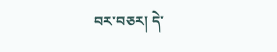བར་བཅར། དེ་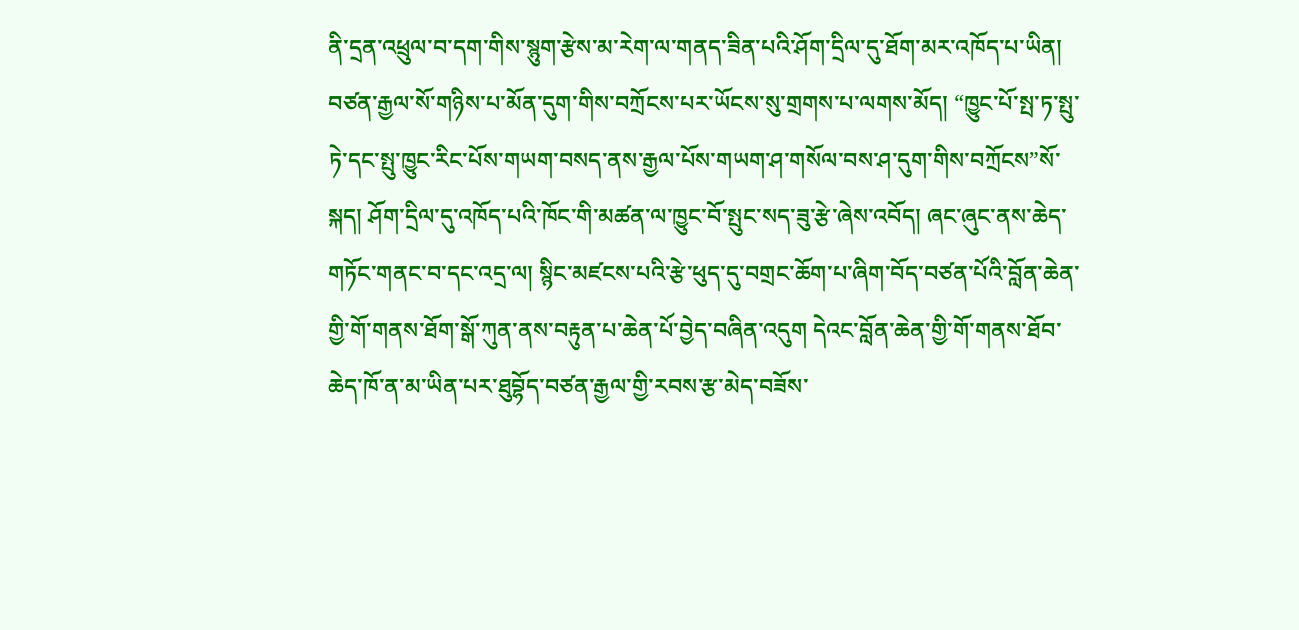ནི་དྲན་འཕྲུལ་བ་དག་གིས་སྙུག་རྩེས་མ་རེག་ལ་གནད་ཟིན་པའི་ཤོག་དྲིལ་དུ་ཐོག་མར་འཁོད་པ་ཡིན།
བཙན་རྒྱལ་སོ་གཉིས་པ་མོན་དུག་གིས་བཀྲོངས་པར་ཡོངས་སུ་གྲགས་པ་ལགས་མོད། “ཁྱུང་པོ་སྤ་ཏ་སྤུ་ཏེ་དང་སྤུ་ཁྱུང་རིང་པོས་གཡག་བསད་ནས་རྒྱལ་པོས་གཡག་ཤ་གསོལ་བས་ཤ་དུག་གིས་བཀྲོངས”སོ་སྐད། ཤོག་དྲིལ་དུ་འཁོད་པའི་ཁོང་གི་མཚན་ལ་ཁྱུང་བོ་སྤུང་སད་ཟུ་རྩེ་ཞེས་འབོད། ཞང་ཞུང་ནས་ཆེད་གཏོང་གནང་བ་དང་འདྲ་ལ། སྙིང་མཛངས་པའི་རྩེ་ཕུད་དུ་བགྲང་ཆོག་པ་ཞིག་བོད་བཙན་པོའི་བློན་ཆེན་གྱི་གོ་གནས་ཐོག་སྒོ་ཀུན་ནས་བརྟུན་པ་ཆེན་པོ་བྱེད་བཞིན་འདུག དེའང་བློན་ཆེན་གྱི་གོ་གནས་ཐོབ་ཆེད་ཁོ་ན་མ་ཡིན་པར་ཐུབྷོད་བཙན་རྒྱལ་གྱི་རབས་རྩ་མེད་བཟོས་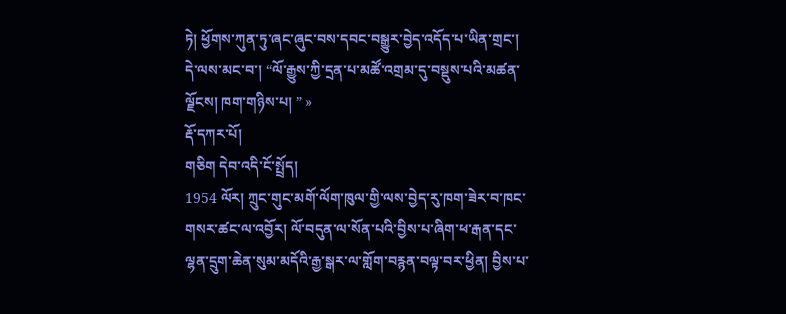ཏེ། ཕྱོགས་ཀུན་ཏུ་ཞང་ཞུང་བས་དབང་བསྒྱུར་བྱེད་འདོད་པ་ཡིན་གྲང་།
དེ་ལས་མང་བ་། “ལོ་རྒྱུས་ཀྱི་དྲན་པ་མཚོ་འགྲམ་དུ་བསྡུས་པའི་མཚན་ལྗོངས། ཁག་གཉིས་པ། ” »
རྡོ་དཀར་པོ།
གཅིག དེབ་འདི་ངོ་སྤྲོད།
1954 ལོར། ཀྲུང་གུང་མགོ་ལོག་ཁུལ་གྱི་ལས་བྱེད་རུ་ཁག་ཟེར་བ་ཁང་གསར་ཚང་ལ་འབྱོར། ལོ་བདུན་ལ་སོན་པའི་བྱིས་པ་ཞིག་ཕ་རྒན་དང་ལྷན་དྲུག་ཆེན་སུམ་མདོའི་རྒྱ་སྒར་ལ་གློག་བརྙན་བལྟ་བར་ཕྱིན། བྱིས་པ་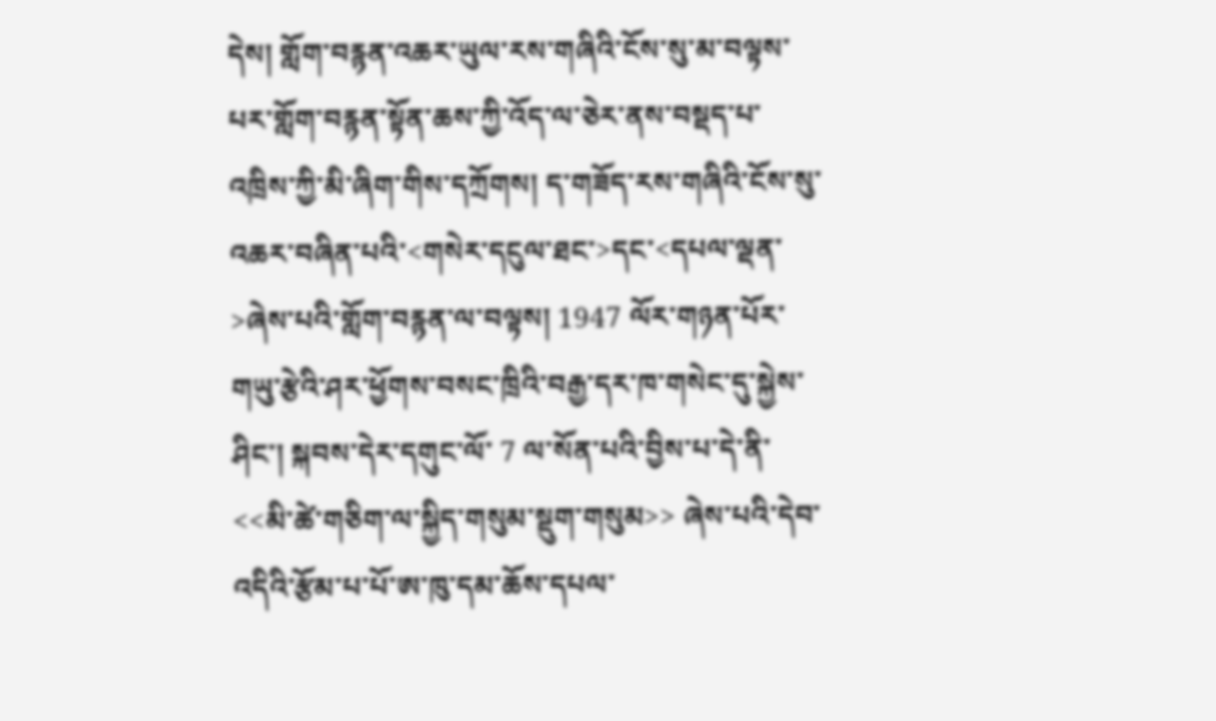དེས། གློག་བརྙན་འཆར་ཡུལ་རས་གཞིའི་ངོས་སུ་མ་བལྟས་པར་གློག་བརྙན་སྟོན་ཆས་ཀྱི་འོད་ལ་ཅེར་ནས་བསྡད་པ་འཁྲིས་ཀྱི་མི་ཞིག་གིས་དཀྲོགས། ད་གཟོད་རས་གཞིའི་ངོས་སུ་འཆར་བཞིན་པའི་<གསེར་དངུལ་ཐང་>དང་<དཔལ་ལྡན་>ཞེས་པའི་གློག་བརྙན་ལ་བལྟས། 1947 ལོར་གཉན་པོར་གཡུ་རྩེའི་ཤར་ཕྱོགས་བསང་ཁྲིའི་བརྒྱ་དར་ཁ་གསེང་དུ་སྐྱེས་ཤིང་། སྐབས་དེར་དགུང་ལོ་ 7 ལ་སོན་པའི་བྱིས་པ་དེ་ནི་<<མི་ཚེ་གཅིག་ལ་སྐྱིད་གསུམ་སྡུག་གསུམ>> ཞེས་པའི་དེབ་འདིའི་རྩོམ་པ་པོ་ཨ་ཁུ་དམ་ཆོས་དཔལ་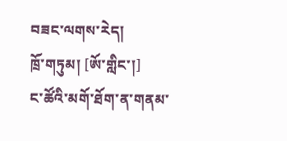བཟང་ལགས་རེད།
ཁྲོ་གཏུམ། [ཨོ་གླིང་།]
ང་ཚོའི་མགོ་ཐོག་ན་གནམ་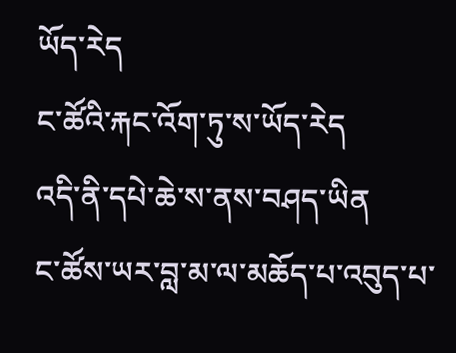ཡོད་རེད
ང་ཚོའི་རྐང་འོག་ཏུ་ས་ཡོད་རེད
འདི་ནི་དཔེ་ཆེ་ས་ནས་བཤད་ཡིན
ང་ཚོས་ཡར་བླ་མ་ལ་མཆོད་པ་འབུད་པ་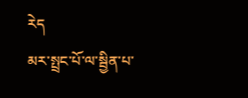རེད
མར་སྤྲང་པོ་ལ་སྦྱིན་པ་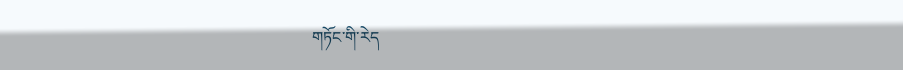གཏོང་གི་རེད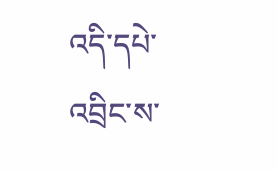འདི་དཔེ་འབྲིང་ས་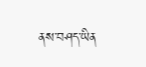ནས་བཤད་ཡིན